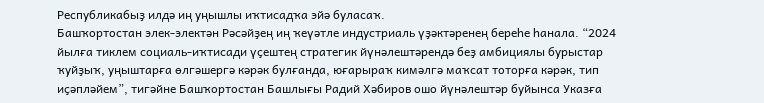Республикабыҙ илдә иң уңышлы иҡтисадҡа эйә буласаҡ.
Башҡортостан элек-электән Рәсәйҙең иң ҡеүәтле индустриаль үҙәктәренең береһе һанала. “2024 йылға тиклем социаль-иҡтисади үҫештең стратегик йүнәлештәрендә беҙ амбициялы бурыстар ҡуйҙыҡ, уңыштарға өлгәшергә кәрәк булғанда, юғарыраҡ кимәлгә маҡсат тоторға кәрәк, тип иҫәпләйем”, тигәйне Башҡортостан Башлығы Радий Хәбиров ошо йүнәлештәр буйынса Указға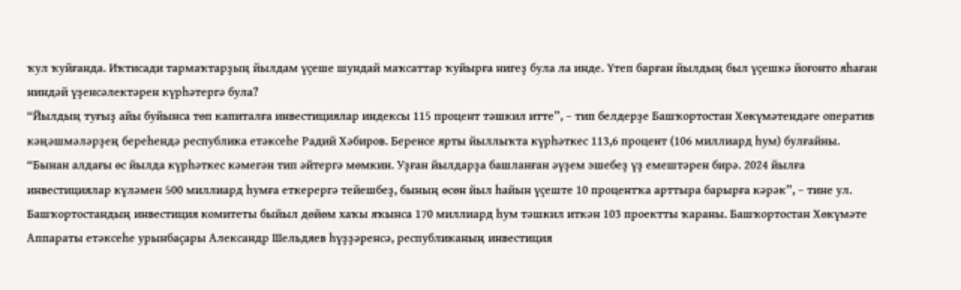ҡул ҡуйғанда. Иҡтисади тармаҡтарҙың йылдам үҫеше шундай маҡсаттар ҡуйырға нигеҙ була ла инде. Үтеп барған йылдың был үҫешкә йоғонто яһаған ниндәй үҙенсәлектәрен күрһәтергә була?
“Йылдың туғыҙ айы буйынса төп капиталға инвестициялар индексы 115 процент тәшкил итте”, – тип белдерҙе Башҡортостан Хөкүмәтендәге оператив кәңәшмәләрҙең береһендә республика етәксеһе Радий Хәбиров. Беренсе ярты йыллыҡта күрһәткес 113,6 процент (106 миллиард һум) булғайны. “Бынан алдағы өс йылда күрһәткес кәмегән тип әйтергә мөмкин. Уҙған йылдарҙа башланған әүҙем эшебеҙ үҙ емештәрен бирә. 2024 йылға инвестициялар күләмен 500 миллиард һумға еткерергә тейешбеҙ, бының өсөн йыл һайын үҫеште 10 процентҡа арттыра барырға кәрәк”, – тине ул.
Башҡортостандың инвестиция комитеты быйыл дөйөм хаҡы яҡынса 170 миллиард һум тәшкил иткән 103 проектты ҡараны. Башҡортостан Хөкүмәте Аппараты етәксеһе урынбаҫары Александр Шельдяев һүҙҙәренсә, республиканың инвестиция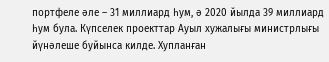портфеле әле – 31 миллиард һум, ә 2020 йылда 39 миллиард һум була. Күпселек проекттар Ауыл хужалығы министрлығы йүнәлеше буйынса килде. Хупланған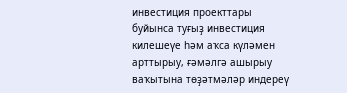инвестиция проекттары буйынса туғыҙ инвестиция килешеүе һәм аҡса күләмен арттырыу, ғәмәлгә ашырыу ваҡытына төҙәтмәләр индереү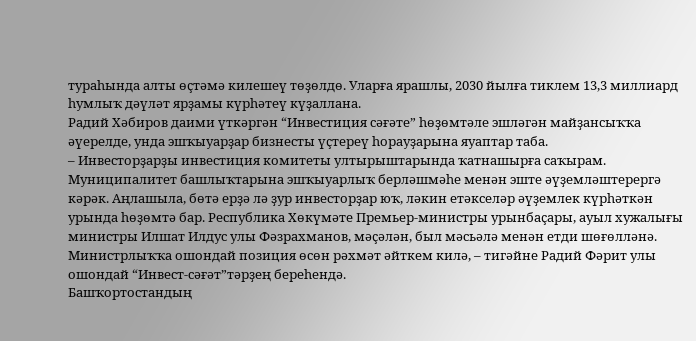тураһында алты өҫтәмә килешеү төҙөлдө. Уларға ярашлы, 2030 йылға тиклем 13,3 миллиард һумлыҡ дәүләт ярҙамы күрһәтеү күҙаллана.
Радий Хәбиров даими үткәргән “Инвестиция сәғәте” һөҙөмтәле эшләгән майҙансыҡҡа әүерелде, унда эшҡыуарҙар бизнесты үҫтереү һорауҙарына яуаптар таба.
– Инвесторҙарҙы инвестиция комитеты ултырыштарында ҡатнашырға саҡырам. Муниципалитет башлыҡтарына эшҡыуарлыҡ берләшмәһе менән эште әүҙемләштерергә кәрәк. Аңлашыла, бөтә ерҙә лә ҙур инвесторҙар юҡ, ләкин етәкселәр әүҙемлек күрһәткән урында һөҙөмтә бар. Республика Хөкүмәте Премьер-министры урынбаҫары, ауыл хужалығы министры Илшат Илдус улы Фәзрахманов, мәҫәлән, был мәсьәлә менән етди шөғөлләнә. Министрлыҡҡа ошондай позиция өсөн рәхмәт әйткем килә, – тигәйне Радий Фәрит улы ошондай “Инвест-сәғәт”тәрҙең береһендә.
Башҡортостандың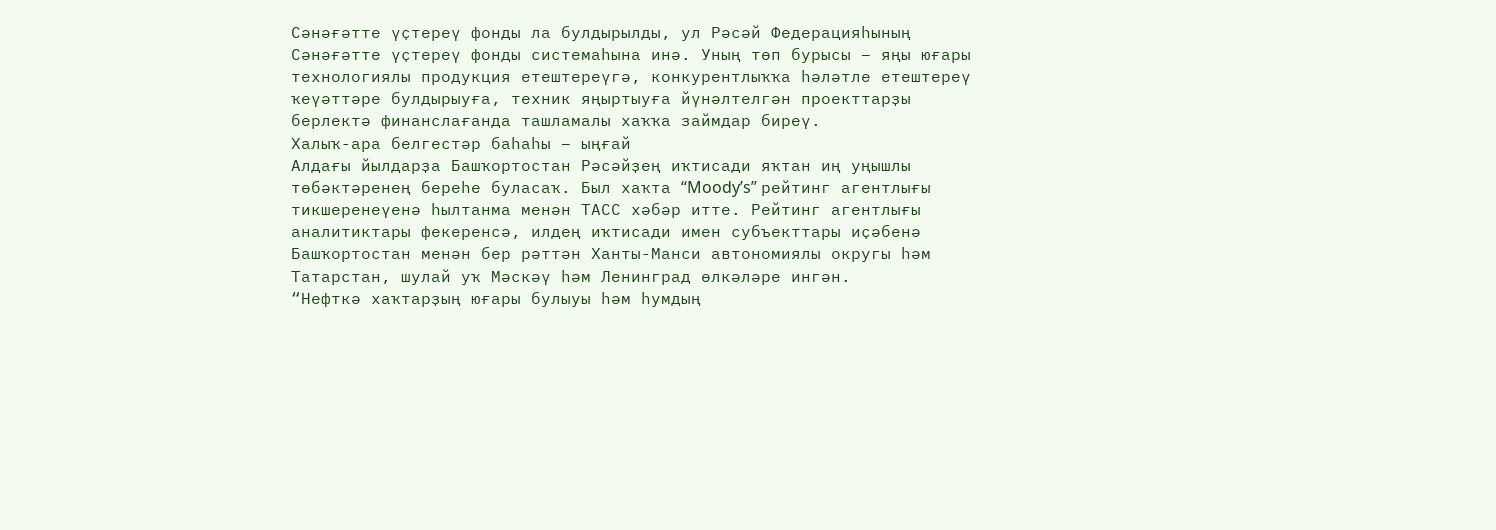Cәнәғәтте үҫтереү фонды ла булдырылды, ул Рәсәй Федерацияһының Сәнәғәтте үҫтереү фонды системаһына инә. Уның төп бурысы – яңы юғары технологиялы продукция етештереүгә, конкурентлыҡҡа һәләтле етештереү ҡеүәттәре булдырыуға, техник яңыртыуға йүнәлтелгән проекттарҙы берлектә финанслағанда ташламалы хаҡҡа займдар биреү.
Халыҡ-ара белгестәр баһаһы – ыңғай
Алдағы йылдарҙа Башҡортостан Рәсәйҙең иҡтисади яҡтан иң уңышлы төбәктәренең береһе буласаҡ. Был хаҡта “Moody’s” рейтинг агентлығы тикшеренеүенә һылтанма менән ТАСС хәбәр итте. Рейтинг агентлығы аналитиктары фекеренсә, илдең иҡтисади имен субъекттары иҫәбенә Башҡортостан менән бер рәттән Ханты-Манси автономиялы округы һәм Татарстан, шулай уҡ Мәскәү һәм Ленинград өлкәләре ингән.
“Нефткә хаҡтарҙың юғары булыуы һәм һумдың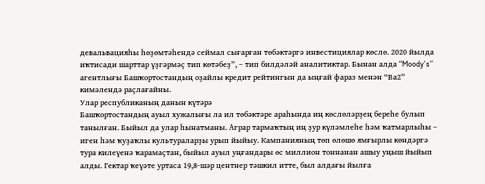девальвацияһы һөҙөмтәһендә сеймал сығарған төбәктәргә инвестициялар көслө. 2020 йылда иҡтисади шарттар үҙгәрмәҫ тип көтәбеҙ”, – тип билдәләй аналитиктар. Бынан алда “Moody’s” агентлығы Башҡортостандың оҙайлы кредит рейтингын да ыңғай фараз менән “Ва2” кимәлендә раҫлағайны.
Улар республиканың данын күтәрә
Башҡортостандың ауыл хужалығы ла ил төбәктәре араһында иң көслөләрҙең береһе булып танылған. Быйыл да улар һынатманы. Аграр тармаҡтың иң ҙур күләмлеһе һәм ҡатмарлыһы – иген һәм ҡуҙаҡлы культураларҙы урып йыйыу. Кампанияның төп өлөшө ямғырлы көндәргә тура килеүенә ҡарамаҫтан, быйыл ауыл уңғандары өс миллион тоннанан ашыу уңыш йыйып алды. Гектар ҡеүәте уртаса 19,8-шәр центнер тәшкил итте, был алдағы йылға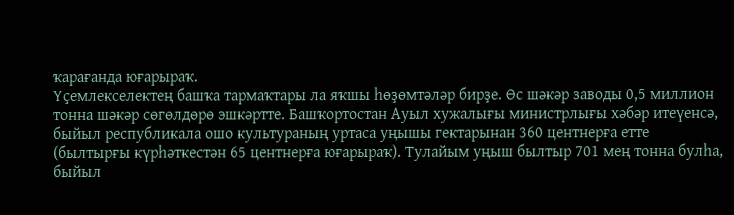ҡарағанда юғарыраҡ.
Үҫемлекселектең башҡа тармаҡтары ла яҡшы һөҙөмтәләр бирҙе. Өс шәкәр заводы 0,5 миллион тонна шәкәр сөгөлдөрө эшкәртте. Башҡортостан Ауыл хужалығы министрлығы хәбәр итеүенсә, быйыл республикала ошо культураның уртаса уңышы гектарынан 360 центнерға етте (былтырғы күрһәткестән 65 центнерға юғарыраҡ). Тулайым уңыш былтыр 701 мең тонна булһа, быйыл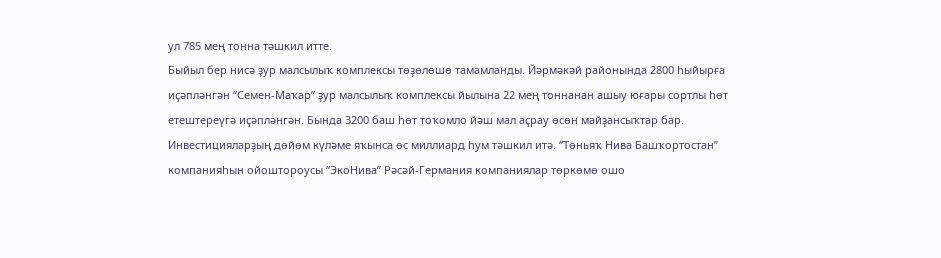ул 785 мең тонна тәшкил итте.
Быйыл бер нисә ҙур малсылыҡ комплексы төҙөлөшө тамамланды. Йәрмәкәй районында 2800 һыйырға иҫәпләнгән “Семен-Маҡар” ҙур малсылыҡ комплексы йылына 22 мең тоннанан ашыу юғары сортлы һөт етештереүгә иҫәпләнгән. Бында 3200 баш һөт тоҡомло йәш мал аҫрау өсөн майҙансыҡтар бар. Инвестицияларҙың дөйөм күләме яҡынса өс миллиард һум тәшкил итә. “Төньяҡ Нива Башҡортостан” компанияһын ойоштороусы “ЭкоНива” Рәсәй-Германия компаниялар төркөмө ошо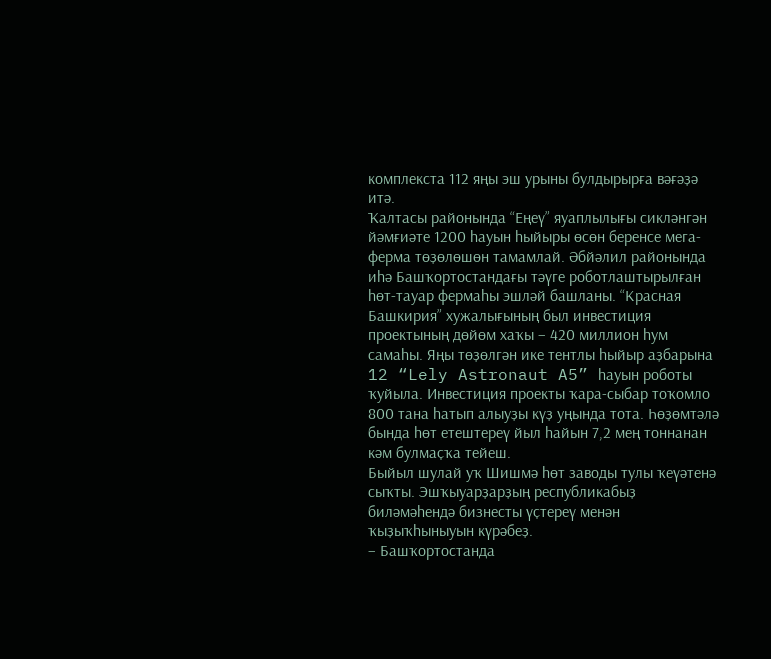комплекста 112 яңы эш урыны булдырырға вәғәҙә итә.
Ҡалтасы районында “Еңеү” яуаплылығы сикләнгән йәмғиәте 1200 һауын һыйыры өсөн беренсе мега-ферма төҙөлөшөн тамамлай. Әбйәлил районында иһә Башҡортостандағы тәүге роботлаштырылған һөт-тауар фермаһы эшләй башланы. “Красная Башкирия” хужалығының был инвестиция проектының дөйөм хаҡы – 420 миллион һум самаһы. Яңы төҙөлгән ике тентлы һыйыр аҙбарына 12 “Lely Astronaut A5” һауын роботы ҡуйыла. Инвестиция проекты ҡара-сыбар тоҡомло 800 тана һатып алыуҙы күҙ уңында тота. Һөҙөмтәлә бында һөт етештереү йыл һайын 7,2 мең тоннанан кәм булмаҫҡа тейеш.
Быйыл шулай уҡ Шишмә һөт заводы тулы ҡеүәтенә сыҡты. Эшҡыуарҙарҙың республикабыҙ биләмәһендә бизнесты үҫтереү менән ҡыҙыҡһыныуын күрәбеҙ.
– Башҡортостанда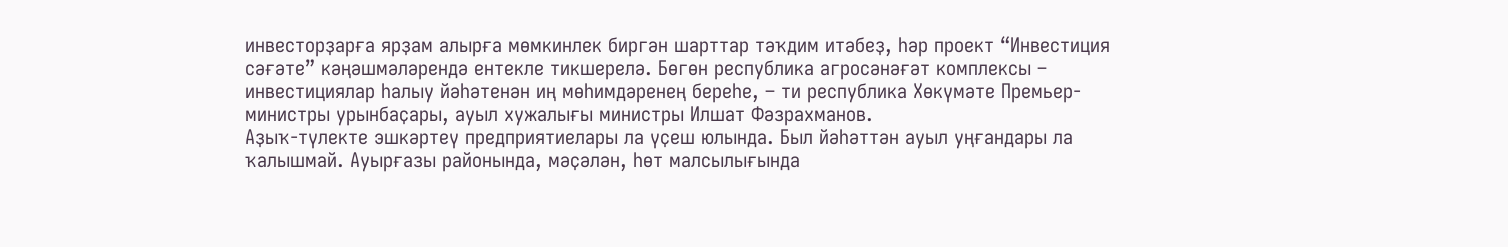инвесторҙарға ярҙам алырға мөмкинлек биргән шарттар тәҡдим итәбеҙ, һәр проект “Инвестиция сәғәте” кәңәшмәләрендә ентекле тикшерелә. Бөгөн республика агросәнәғәт комплексы – инвестициялар һалыу йәһәтенән иң мөһимдәренең береһе, – ти республика Хөкүмәте Премьер-министры урынбаҫары, ауыл хужалығы министры Илшат Фәзрахманов.
Аҙыҡ-түлекте эшкәртеү предприятиелары ла үҫеш юлында. Был йәһәттән ауыл уңғандары ла ҡалышмай. Ауырғазы районында, мәҫәлән, һөт малсылығында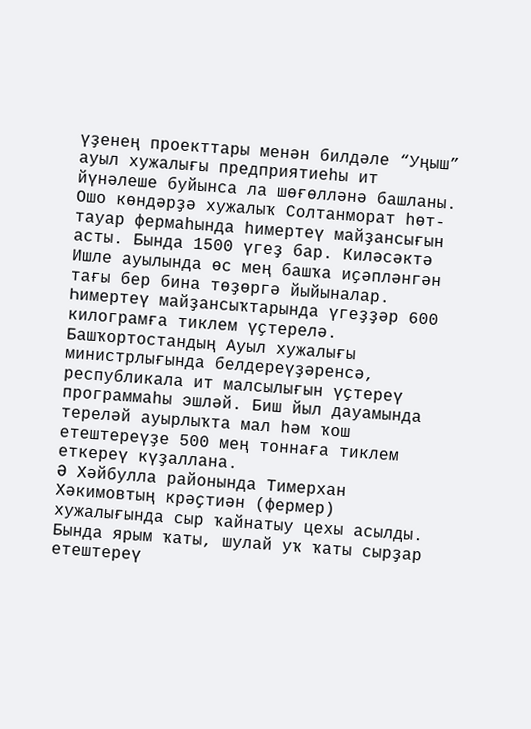үҙенең проекттары менән билдәле “Уңыш” ауыл хужалығы предприятиеһы ит йүнәлеше буйынса ла шөғөлләнә башланы. Ошо көндәрҙә хужалыҡ Солтанморат һөт-тауар фермаһында һимертеү майҙансығын асты. Бында 1500 үгеҙ бар. Киләсәктә Ишле ауылында өс мең башҡа иҫәпләнгән тағы бер бина төҙөргә йыйыналар. Һимертеү майҙансыҡтарында үгеҙҙәр 600 килограмға тиклем үҫтерелә.
Башҡортостандың Ауыл хужалығы министрлығында белдереүҙәренсә, республикала ит малсылығын үҫтереү программаһы эшләй. Биш йыл дауамында тереләй ауырлыҡта мал һәм ҡош етештереүҙе 500 мең тоннаға тиклем еткереү күҙаллана.
Ә Хәйбулла районында Тимерхан Хәкимовтың крәҫтиән (фермер) хужалығында сыр ҡайнатыу цехы асылды. Бында ярым ҡаты, шулай уҡ ҡаты сырҙар етештереү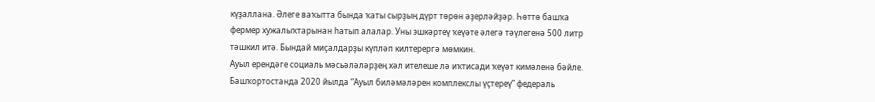күҙаллана. Әлеге ваҡытта бында ҡаты сырҙың дүрт төрөн әҙерләйҙәр. Һөттө башҡа фермер хужалыҡтарынан һатып алалар. Уны эшкәртеү ҡеүәте әлегә тәүлегенә 500 литр тәшкил итә. Бындай миҫалдарҙы күпләп килтерергә мөмкин.
Ауыл ерендәге социаль мәсьәләләрҙең хәл ителеше лә иҡтисади ҡеүәт кимәленә бәйле. Башҡортостанда 2020 йылда “Ауыл биләмәләрен комплекслы үҫтереү” федераль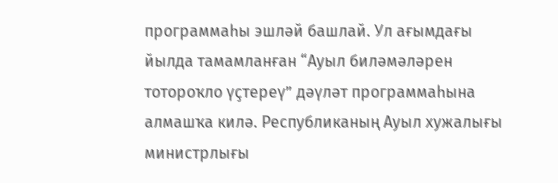программаһы эшләй башлай. Ул ағымдағы йылда тамамланған “Ауыл биләмәләрен тотороҡло үҫтереү” дәүләт программаһына алмашҡа килә. Республиканың Ауыл хужалығы министрлығы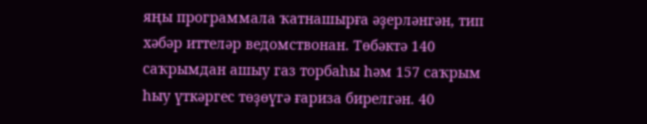яңы программала ҡатнашырға әҙерләнгән, тип хәбәр иттеләр ведомствонан. Төбәктә 140 саҡрымдан ашыу газ торбаһы һәм 157 саҡрым һыу үткәргес төҙөүгә ғариза бирелгән. 40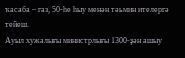ҡасаба – газ, 50-һе һыу менән тәьмин ителергә тейеш.
Ауыл хужалығы министрлығы 1300-ҙән ашыу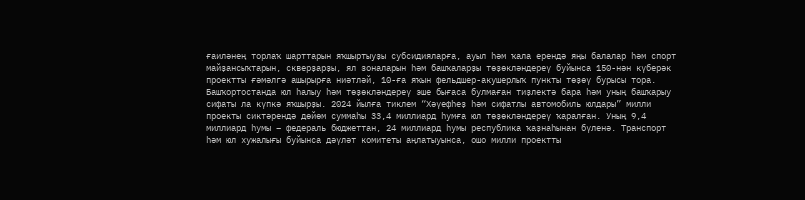ғаиләнең торлаҡ шарттарын яҡшыртыуҙы субсидияларға, ауыл һәм ҡала ерендә яңы балалар һәм спорт майҙансыҡтарын, скверҙарҙы, ял зоналарын һәм башҡаларҙы төҙөкләндереү буйынса 150-нән күберәк проектты ғәмәлгә ашырырға ниәтләй, 10-ға яҡын фельдшер-акушерлыҡ пункты төҙөү бурысы тора.
Башҡортостанда юл һалыу һәм төҙөкләндереү эше бығаса булмаған тиҙлектә бара һәм уның башҡарыу сифаты ла күпкә яҡшырҙы. 2024 йылға тиклем “Хәүефһеҙ һәм сифатлы автомобиль юлдары” милли проекты сиктәрендә дөйөм суммаһы 33,4 миллиард һумға юл төҙөкләндереү ҡаралған. Уның 9,4 миллиард һумы – федераль бюджеттан, 24 миллиард һумы республика ҡаҙнаһынан бүленә. Транспорт һәм юл хужалығы буйынса дәүләт комитеты аңлатыуынса, ошо милли проектты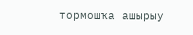тормошҡа ашырыу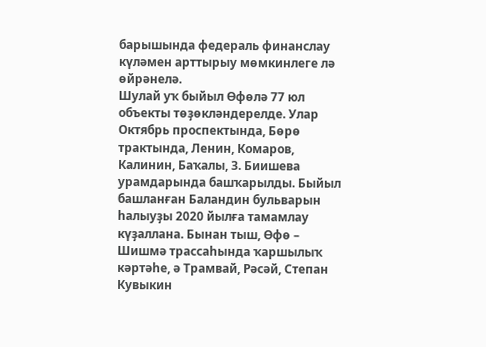барышында федераль финанслау күләмен арттырыу мөмкинлеге лә өйрәнелә.
Шулай уҡ быйыл Өфөлә 77 юл объекты төҙөкләндерелде. Улар Октябрь проспектында, Бөрө трактында, Ленин, Комаров, Калинин, Баҡалы, З. Биишева урамдарында башҡарылды. Быйыл башланған Баландин бульварын һалыуҙы 2020 йылға тамамлау күҙаллана. Бынан тыш, Өфө – Шишмә трассаһында ҡаршылыҡ кәртәһе, ә Трамвай, Рәсәй, Степан Кувыкин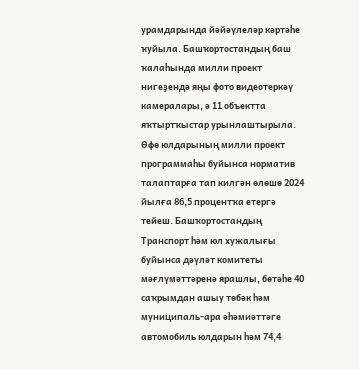урамдарында йәйәүлеләр кәртәһе ҡуйыла. Башҡортостандың баш ҡалаһында милли проект нигеҙендә яңы фото видеотеркәү камералары, ә 11 объектта яҡтыртҡыстар урынлаштырыла.
Өфө юлдарының милли проект программаһы буйынса норматив талаптарға тап килгән өлөшө 2024 йылға 86,5 процентҡа етергә тейеш. Башҡортостандың Транспорт һәм юл хужалығы буйынса дәүләт комитеты мәғлүмәттәренә ярашлы, бөтәһе 40 саҡрымдан ашыу төбәк һәм муниципаль-ара әһәмиәттәге автомобиль юлдарын һәм 74,4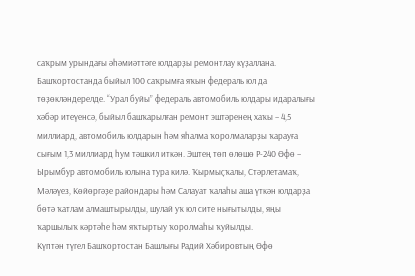саҡрым урындағы әһәмиәттәге юлдарҙы ремонтлау күҙаллана.
Башҡортостанда быйыл 100 саҡрымға яҡын федераль юл да төҙөкләндерелде. “Урал буйы” федераль автомобиль юлдары идаралығы хәбәр итеүенсә, быйыл башҡарылған ремонт эштәренең хаҡы – 4,5 миллиард, автомобиль юлдарын һәм яһалма ҡоролмаларҙы ҡарауға сығым 1,3 миллиард һум тәшкил иткән. Эштең төп өлөшө Р-240 Өфө – Ырымбур автомобиль юлына тура килә. Ҡырмыҫҡалы, Стәрлетамаҡ, Мәләүез, Көйөргәҙе райондары һәм Салауат ҡалаһы аша үткән юлдарҙа бөтә ҡатлам алмаштырылды, шулай уҡ юл сите нығытылды, яңы ҡаршылыҡ кәртәһе һәм яҡтыртыу ҡоролмаһы ҡуйылды.
Күптән түгел Башҡортостан Башлығы Радий Хәбировтың Өфө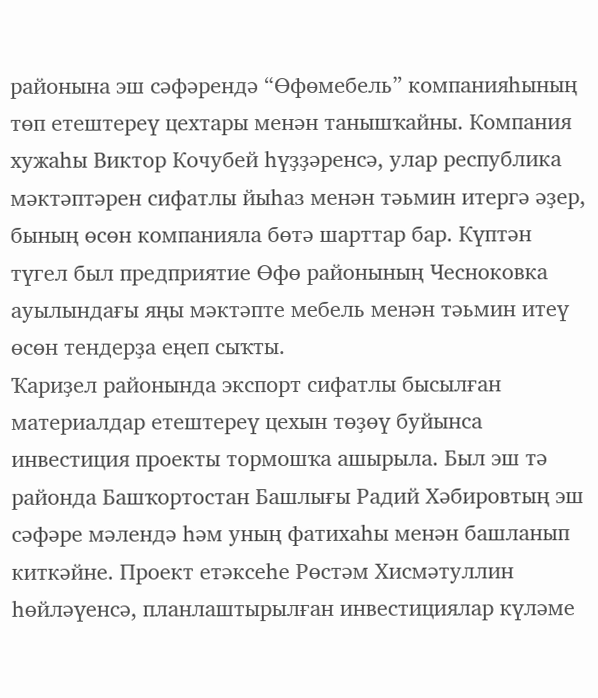районына эш сәфәрендә “Өфөмебель” компанияһының төп етештереү цехтары менән танышҡайны. Компания хужаһы Виктор Кочубей һүҙҙәренсә, улар республика мәктәптәрен сифатлы йыһаз менән тәьмин итергә әҙер, бының өсөн компанияла бөтә шарттар бар. Күптән түгел был предприятие Өфө районының Чесноковка ауылындағы яңы мәктәпте мебель менән тәьмин итеү өсөн тендерҙа еңеп сыҡты.
Ҡариҙел районында экспорт сифатлы бысылған материалдар етештереү цехын төҙөү буйынса инвестиция проекты тормошҡа ашырыла. Был эш тә районда Башҡортостан Башлығы Радий Хәбировтың эш сәфәре мәлендә һәм уның фатихаһы менән башланып киткәйне. Проект етәксеһе Рөстәм Хисмәтуллин һөйләүенсә, планлаштырылған инвестициялар күләме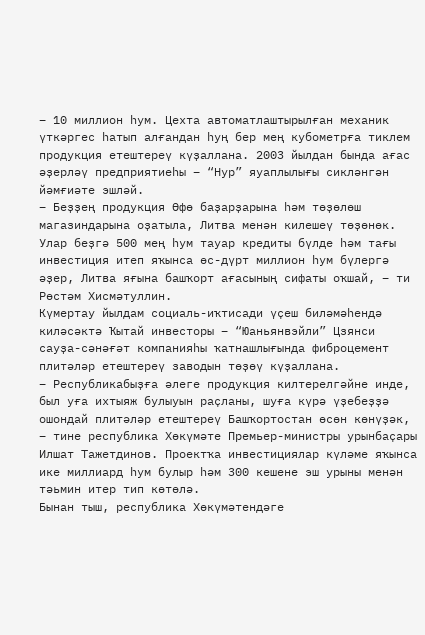– 10 миллион һум. Цехта автоматлаштырылған механик үткәргес һатып алғандан һуң бер мең кубометрға тиклем продукция етештереү күҙаллана. 2003 йылдан бында ағас әҙерләү предприятиеһы – “Нур” яуаплылығы сикләнгән йәмғиәте эшләй.
– Беҙҙең продукция Өфө баҙарҙарына һәм төҙөлөш магазиндарына оҙатыла, Литва менән килешеү төҙөнөк. Улар беҙгә 500 мең һум тауар кредиты бүлде һәм тағы инвестиция итеп яҡынса өс-дүрт миллион һум бүлергә әҙер, Литва яғына башҡорт ағасының сифаты оҡшай, – ти Рөстәм Хисмәтуллин.
Күмертау йылдам социаль-иҡтисади үҫеш биләмәһендә киләсәктә Ҡытай инвесторы – “Юаньянвэйли” Цзянси сауҙа-сәнәғәт компанияһы ҡатнашлығында фиброцемент плитәләр етештереү заводын төҙөү күҙаллана.
– Республикабыҙға әлеге продукция килтерелгәйне инде, был уға ихтыяж булыуын раҫланы, шуға күрә үҙебеҙҙә ошондай плитәләр етештереү Башҡортостан өсөн көнүҙәк, – тине республика Хөкүмәте Премьер-министры урынбаҫары Илшат Тажетдинов. Проектҡа инвестициялар күләме яҡынса ике миллиард һум булыр һәм 300 кешене эш урыны менән тәьмин итер тип көтөлә.
Бынан тыш, республика Хөкүмәтендәге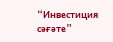“Инвестиция сәғәте”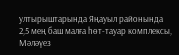ултырыштарында Яңауыл районында 2,5 мең баш малға һөт-тауар комплексы, Мәләүез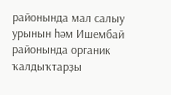районында мал салыу урынын һәм Ишембай районында органик ҡалдыҡтарҙы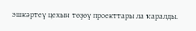эшкәртеү цехын төҙөү проекттары ла ҡаралды.